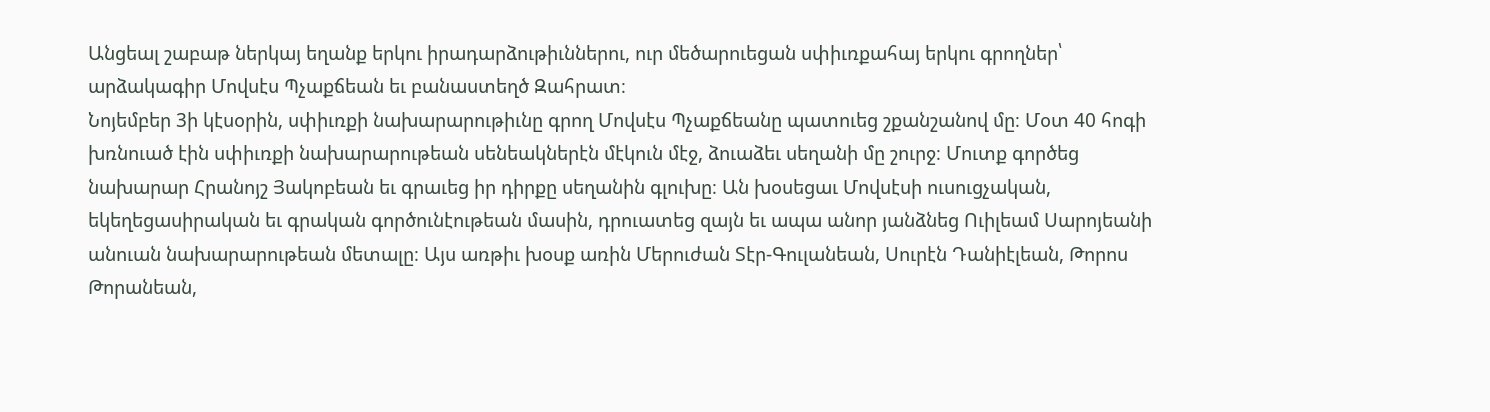Անցեալ շաբաթ ներկայ եղանք երկու իրադարձութիւններու, ուր մեծարուեցան սփիւռքահայ երկու գրողներ՝ արձակագիր Մովսէս Պչաքճեան եւ բանաստեղծ Զահրատ։
Նոյեմբեր 3ի կէսօրին, սփիւռքի նախարարութիւնը գրող Մովսէս Պչաքճեանը պատուեց շքանշանով մը։ Մօտ 40 հոգի խռնուած էին սփիւռքի նախարարութեան սենեակներէն մէկուն մէջ, ձուաձեւ սեղանի մը շուրջ։ Մուտք գործեց նախարար Հրանոյշ Յակոբեան եւ գրաւեց իր դիրքը սեղանին գլուխը։ Ան խօսեցաւ Մովսէսի ուսուցչական, եկեղեցասիրական եւ գրական գործունէութեան մասին, դրուատեց զայն եւ ապա անոր յանձնեց Ուիլեամ Սարոյեանի անուան նախարարութեան մետալը։ Այս առթիւ խօսք առին Մերուժան Տէր-Գուլանեան, Սուրէն Դանիէլեան, Թորոս Թորանեան,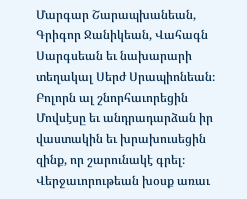Մարգար Շարապխանեան, Գրիգոր Ջանիկեան, Վահագն Սարգսեան եւ նախարարի տեղակալ Սերժ Սրապիոնեան։ Բոլորն ալ շնորհաւորեցին Մովսէսը եւ անդրադարձան իր վաստակին եւ խրախուսեցին զինք, որ շարունակէ գրել։ Վերջաւորութեան խօսք առաւ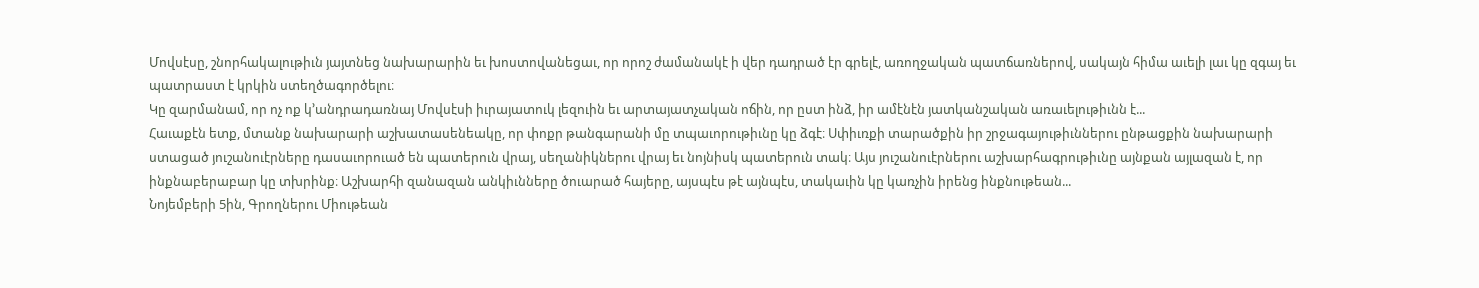Մովսէսը, շնորհակալութիւն յայտնեց նախարարին եւ խոստովանեցաւ, որ որոշ ժամանակէ ի վեր դադրած էր գրելէ, առողջական պատճառներով, սակայն հիմա աւելի լաւ կը զգայ եւ պատրաստ է կրկին ստեղծագործելու։
Կը զարմանամ, որ ոչ ոք կ’անդրադառնայ Մովսէսի իւրայատուկ լեզուին եւ արտայատչական ոճին, որ ըստ ինձ, իր ամէնէն յատկանշական առաւելութիւնն է...
Հաւաքէն ետք, մտանք նախարարի աշխատասենեակը, որ փոքր թանգարանի մը տպաւորութիւնը կը ձգէ։ Սփիւռքի տարածքին իր շրջագայութիւններու ընթացքին նախարարի ստացած յուշանուէրները դասաւորուած են պատերուն վրայ, սեղանիկներու վրայ եւ նոյնիսկ պատերուն տակ։ Այս յուշանուէրներու աշխարհագրութիւնը այնքան այլազան է, որ ինքնաբերաբար կը տխրինք։ Աշխարհի զանազան անկիւնները ծուարած հայերը, այսպէս թէ այնպէս, տակաւին կը կառչին իրենց ինքնութեան...
Նոյեմբերի 5ին, Գրողներու Միութեան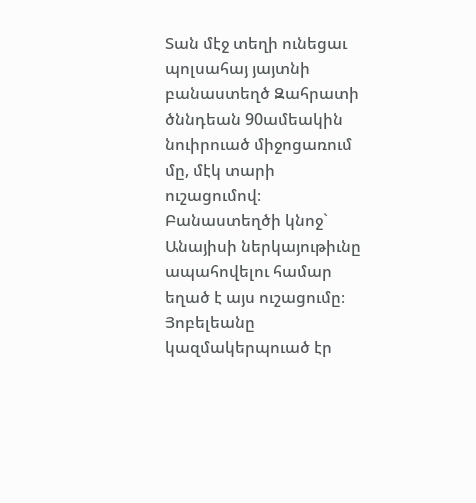Տան մէջ տեղի ունեցաւ պոլսահայ յայտնի բանաստեղծ Զահրատի ծննդեան 90ամեակին նուիրուած միջոցառում մը, մէկ տարի ուշացումով։ Բանաստեղծի կնոջ` Անայիսի ներկայութիւնը ապահովելու համար եղած է այս ուշացումը։ Յոբելեանը կազմակերպուած էր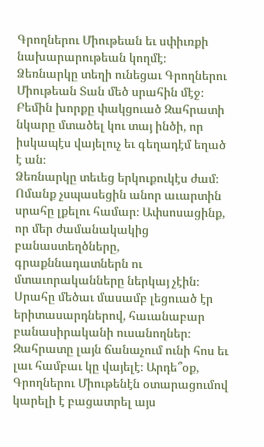Գրողներու Միութեան եւ սփիւռքի նախարարութեան կողմէ։
Ձեռնարկը տեղի ունեցաւ Գրողներու Միութեան Տան մեծ սրահին մէջ։ Բեմին խորքը փակցուած Զահրատի նկարը մտածել կու տայ ինծի, որ իսկապէս վայելուչ եւ գեղադէմ եղած է ան։
Ձեռնարկը տեւեց երկուքուկէս ժամ։ Ոմանք չսպասեցին անոր աւարտին սրահը լքելու համար։ Ափսոսացինք, որ մեր ժամանակակից բանաստեղծները, գրաքննադատներն ու մտաւորականները ներկայ չէին։ Սրահը մեծաւ մասամբ լեցուած էր երիտասարդներով, հաւանաբար բանասիրականի ուսանողներ։ Զահրատը լայն ճանաչում ունի հոս եւ լաւ համբաւ կը վայելէ։ Արդե՞օք, Գրողներու Միութենէն օտարացումով կարելի է բացատրել այս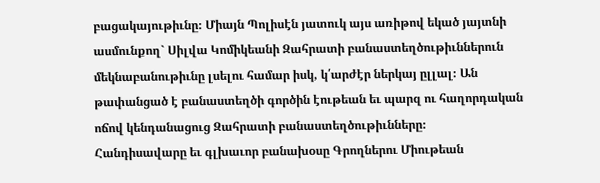բացակայութիւնը։ Միայն Պոլիսէն յատուկ այս առիթով եկած յայտնի ասմունքող` Սիլվա Կոմիկեանի Զահրատի բանաստեղծութիւններուն մեկնաբանութիւնը լսելու համար իսկ, կ՛արժէր ներկայ ըլլալ։ Ան թափանցած է բանաստեղծի գործին էութեան եւ պարզ ու հաղորդական ոճով կենդանացուց Զահրատի բանաստեղծութիւնները։
Հանդիսավարը եւ գլխաւոր բանախօսը Գրողներու Միութեան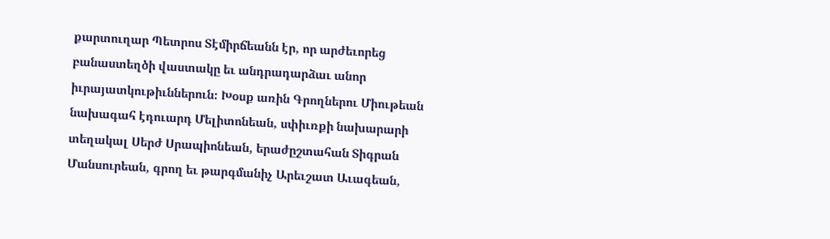քարտուղար Պետրոս Տէմիրճեանն էր, որ արժեւորեց բանաստեղծի վաստակը եւ անդրադարձաւ անոր իւրայատկութիւններուն։ Խօսք առին Գրողներու Միութեան նախագահ էդուարդ Մելիտոնեան, սփիւռքի նախարարի տեղակալ Սերժ Սրապիոնեան, երաժըշտահան Տիգրան Մանսուրեան, գրող եւ թարգմանիչ Արեւշատ Աւագեան,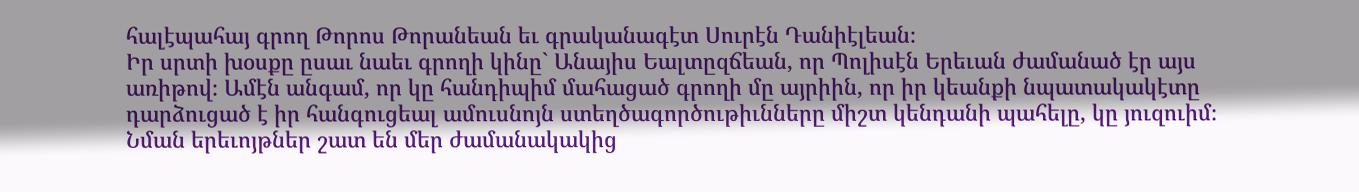հալէպահայ գրող Թորոս Թորանեան եւ գրականագէտ Սուրէն Դանիէլեան։
Իր սրտի խօսքը ըսաւ նաեւ գրողի կինը` Անայիս Եալտըզճեան, որ Պոլիսէն Երեւան ժամանած էր այս առիթով։ Ամէն անգամ, որ կը հանդիպիմ մահացած գրողի մը այրիին, որ իր կեանքի նպատակակէտը դարձուցած է իր հանգուցեալ ամուսնոյն ստեղծագործութիւնները միշտ կենդանի պահելը, կը յուզուիմ։ Նման երեւոյթներ շատ են մեր ժամանակակից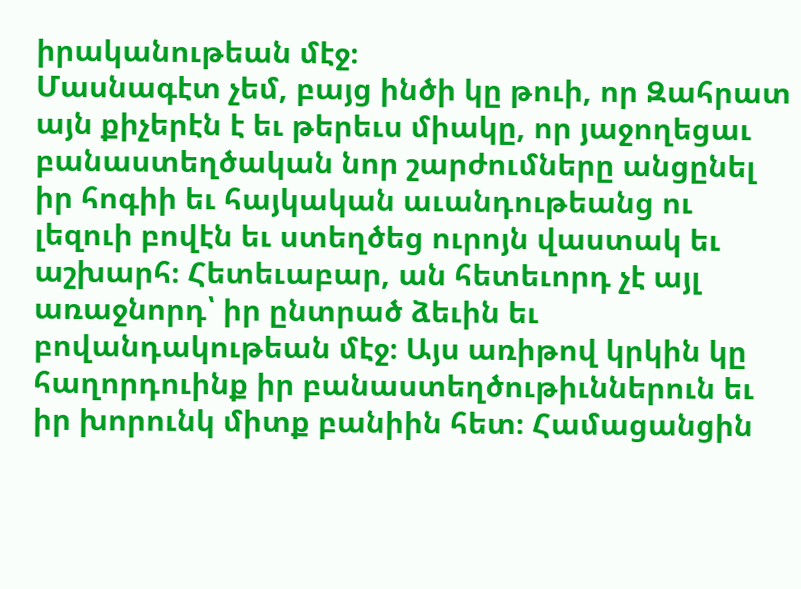իրականութեան մէջ։
Մասնագէտ չեմ, բայց ինծի կը թուի, որ Զահրատ այն քիչերէն է եւ թերեւս միակը, որ յաջողեցաւ բանաստեղծական նոր շարժումները անցընել իր հոգիի եւ հայկական աւանդութեանց ու լեզուի բովէն եւ ստեղծեց ուրոյն վաստակ եւ աշխարհ։ Հետեւաբար, ան հետեւորդ չէ այլ առաջնորդ՝ իր ընտրած ձեւին եւ բովանդակութեան մէջ։ Այս առիթով կրկին կը հաղորդուինք իր բանաստեղծութիւններուն եւ իր խորունկ միտք բանիին հետ։ Համացանցին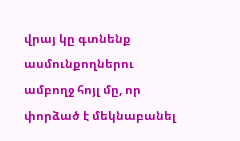վրայ կը գտնենք ասմունքողներու ամբողջ հոյլ մը, որ փորձած է մեկնաբանել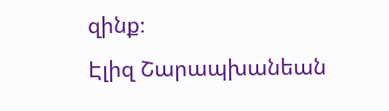զինք։
Էլիզ Շարապխանեան